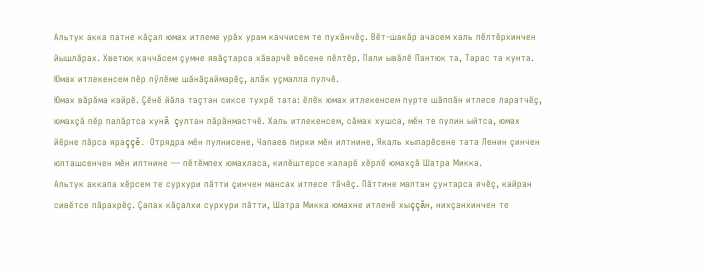Альтук акка патне кăçал юмах итлеме урăх урам каччисем те пухăнчĕç. Вĕт-шакăр ачасем халь пĕлтĕрхинчен йышлăрах. Хветюк каччăсем çумне явăçтарса хăварчĕ вĕсене пĕлтĕр. Пали ывăлĕ Пантюк та, Тарас та кунта. Юмах итлекенсем пĕр пӳлĕме шăнăçаймарĕç, алăк уçмалла пулчĕ.
Юмах вăрăма кайрĕ. Çĕнĕ йăла таçтан сиксе тухрĕ тата: ĕлĕк юмах итлекенсем пурте шăппăн итлесе ларатчĕç, юмахçă пĕр палăртса хунă çултан пăрăнмастчĕ. Халь итлекенсем, сăмах хушса, мĕн те пулин ыйтса, юмах йĕрне пăрса яраççĕ. Отрядра мĕн пулнисене, Чапаев пирки мĕн илтнине, Якаль хыпарĕсене тата Ленин çинчен юлташсенчен мĕн илтнине — пĕтĕмпех юмахласа, килĕштерсе каларĕ хĕрлĕ юмахçă Шатра Микка.
Альтук аккапа хĕрсем те сурхури пăтти çинчен мансах итлесе тăчĕç. Пăттине малтан çунтарса ячĕç, кайран сивĕтсе пăрахрĕç. Çапах кăçалхи сурхури пăтти, Шатра Микка юмахне итленĕ хыççăн, нихçанхинчен те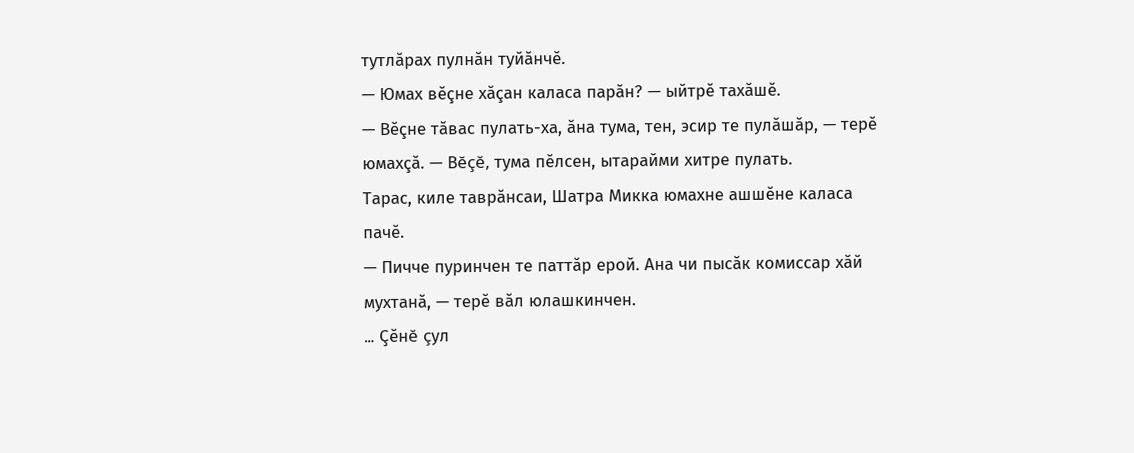тутлăрах пулнăн туйăнчĕ.
— Юмах вĕçне хăçан каласа парăн? — ыйтрĕ тахăшĕ.
— Вĕçне тăвас пулать-ха, ăна тума, тен, эсир те пулăшăр, — терĕ юмахçă. — Вĕçĕ, тума пĕлсен, ытарайми хитре пулать.
Тарас, киле таврăнсаи, Шатра Микка юмахне ашшĕне каласа пачĕ.
— Пичче пуринчен те паттăр ерой. Ана чи пысăк комиссар хăй мухтанă, — терĕ вăл юлашкинчен.
… Çĕнĕ çул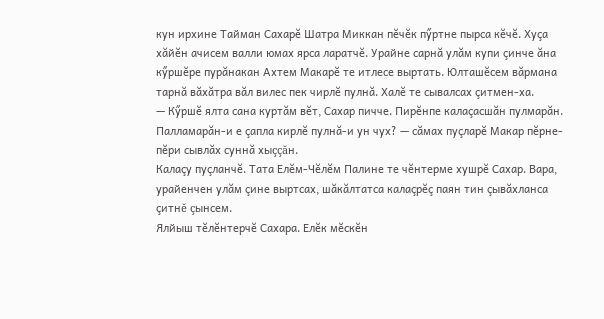кун ирхине Тайман Сахарĕ Шатра Миккан пĕчĕк пӳртне пырса кĕчĕ. Хуçа хăйĕн ачисем валли юмах ярса ларатчĕ. Урайне сарнă улăм купи çинче ăна кӳршĕре пурăнакан Ахтем Макарĕ те итлесе выртать. Юлташĕсем вăрмана тарнă вăхăтра вăл вилес пек чирлĕ пулнă. Халĕ те сывалсах çитмен-ха.
— Кӳршĕ ялта сана куртăм вĕт, Сахар пичче. Пирĕнпе калаçасшăн пулмарăн. Палламарăн-и е çапла кирлĕ пулнă-и ун чух? — сăмах пуçларĕ Макар пĕрне-пĕри сывлăх суннă хыççăн.
Калаçу пуçланчĕ. Тата Елĕм-Чĕлĕм Палине те чĕнтерме хушрĕ Сахар. Вара, урайенчен улăм çине выртсах, шăкăлтатса калаçрĕç паян тин çывăхланса çитнĕ çынсем.
Ялйыш тĕлĕнтерчĕ Сахара. Елĕк мĕскĕн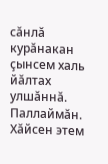сăнлă курăнакан çынсем халь йăлтах улшăннă. Паллаймăн. Хăйсен этем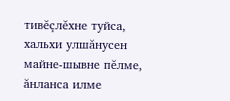тивĕçлĕхне туйса, хальхи улшăнусен майне-шывне пĕлме, ăнланса илме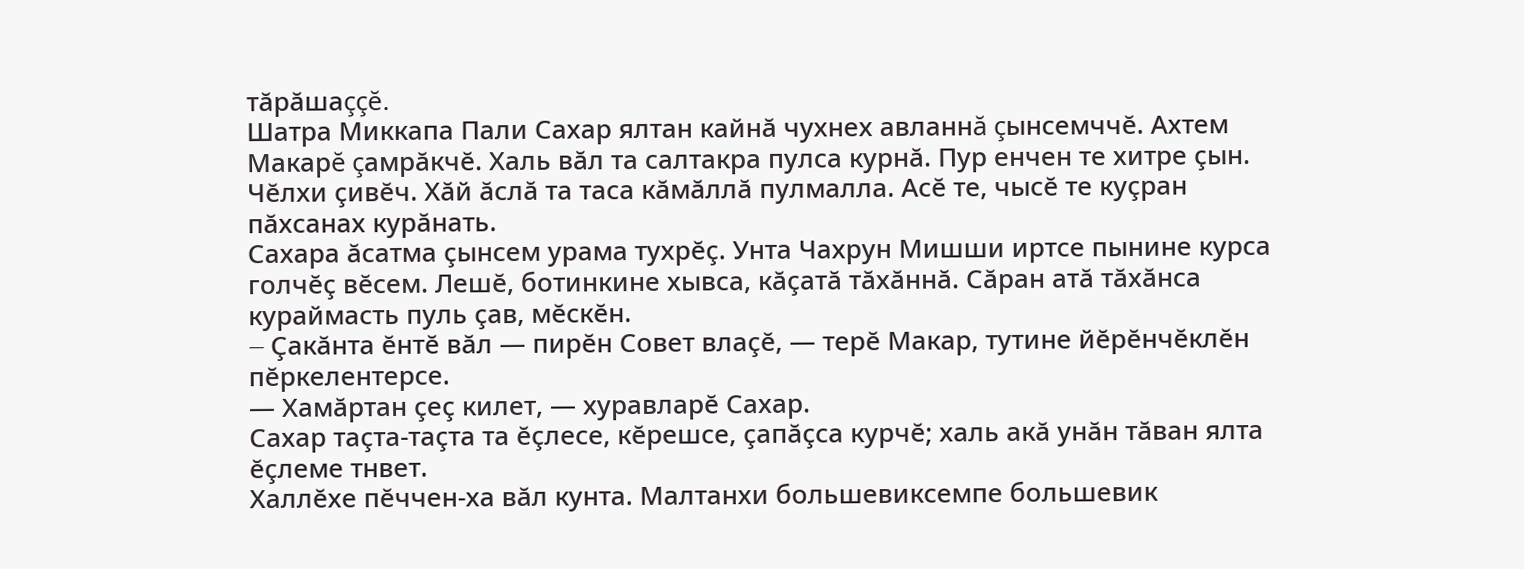тăрăшаççĕ.
Шатра Миккапа Пали Сахар ялтан кайнă чухнех авланнă çынсемччĕ. Ахтем Макарĕ çамрăкчĕ. Халь вăл та салтакра пулса курнă. Пур енчен те хитре çын. Чĕлхи çивĕч. Хăй ăслă та таса кăмăллă пулмалла. Асĕ те, чысĕ те куçран пăхсанах курăнать.
Сахара ăсатма çынсем урама тухрĕç. Унта Чахрун Мишши иртсе пынине курса голчĕç вĕсем. Лешĕ, ботинкине хывса, кăçатă тăхăннă. Сăран атă тăхăнса кураймасть пуль çав, мĕскĕн.
— Çакăнта ĕнтĕ вăл — пирĕн Совет влаçĕ, — терĕ Макар, тутине йĕрĕнчĕклĕн пĕркелентерсе.
— Хамăртан çеç килет, — хуравларĕ Сахар.
Сахар таçта-таçта та ĕçлесе, кĕрешсе, çапăçса курчĕ; халь акă унăн тăван ялта ĕçлеме тнвет.
Халлĕхе пĕччен-ха вăл кунта. Малтанхи большевиксемпе большевик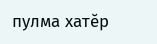пулма хатĕр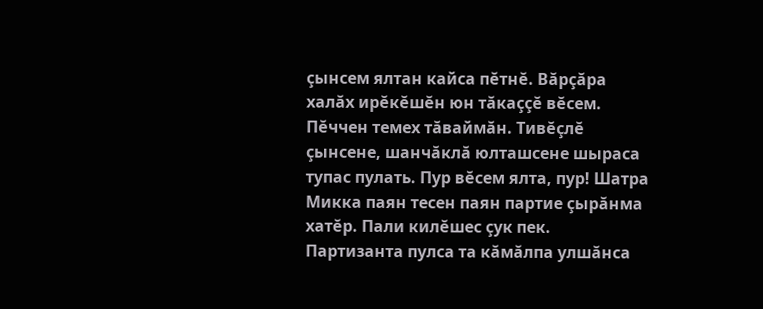çынсем ялтан кайса пĕтнĕ. Вăрçăра халăх ирĕкĕшĕн юн тăкаççĕ вĕсем. Пĕччен темех тăваймăн. Тивĕçлĕ çынсене, шанчăклă юлташсене шыраса тупас пулать. Пур вĕсем ялта, пур! Шатра Микка паян тесен паян партие çырăнма хатĕр. Пали килĕшес çук пек. Партизанта пулса та кăмăлпа улшăнса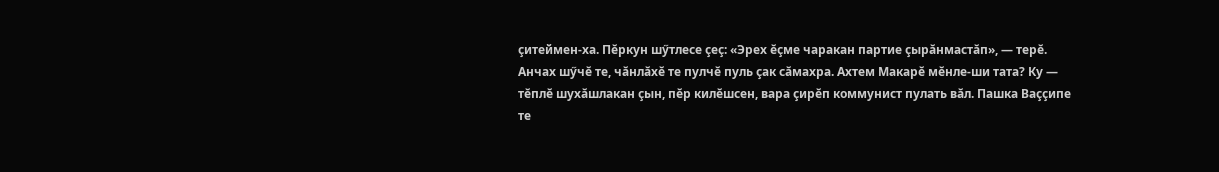çитеймен-ха. Пĕркун шӳтлесе çеç: «Эрех ĕçме чаракан партие çырăнмастăп», — терĕ. Анчах шӳчĕ те, чăнлăхĕ те пулчĕ пуль çак сăмахра. Ахтем Макарĕ мĕнле-ши тата? Ку — тĕплĕ шухăшлакан çын, пĕр килĕшсен, вара çирĕп коммунист пулать вăл. Пашка Ваççипе те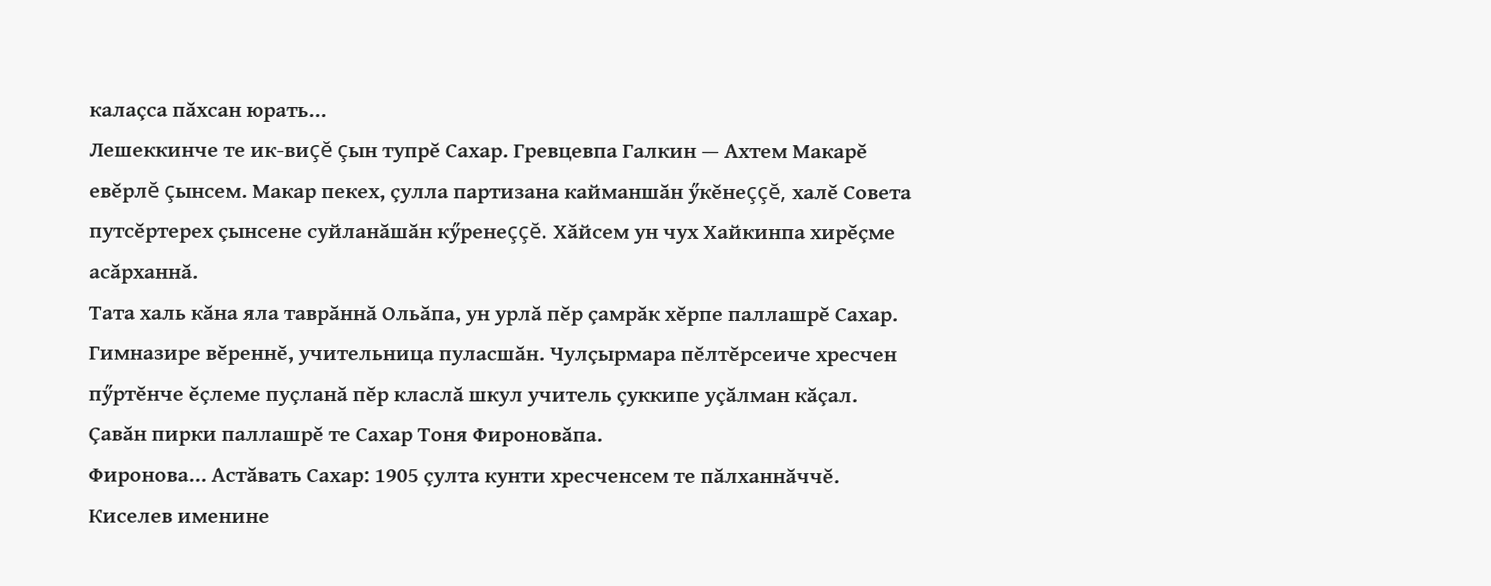калаçса пăхсан юрать…
Лешеккинче те ик-виçĕ çын тупрĕ Сахар. Гревцевпа Галкин — Ахтем Макарĕ евĕрлĕ çынсем. Макар пекех, çулла партизана кайманшăн ӳкĕнеççĕ, халĕ Совета путсĕртерех çынсене суйланăшăн кӳренеççĕ. Хăйсем ун чух Хайкинпа хирĕçме асăрханнă.
Тата халь кăна яла таврăннă Ольăпа, ун урлă пĕр çамрăк хĕрпе паллашрĕ Сахар. Гимназире вĕреннĕ, учительница пуласшăн. Чулçырмара пĕлтĕрсеиче хресчен пӳртĕнче ĕçлеме пуçланă пĕр класлă шкул учитель çуккипе уçăлман кăçал. Çавăн пирки паллашрĕ те Сахар Тоня Фироновăпа.
Фиронова… Астăвать Сахар: 1905 çулта кунти хресченсем те пăлханнăччĕ. Киселев именине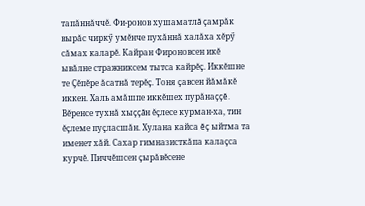тапăннăччĕ. Фи-ронов хушаматлă çамрăк вырăс чиркӳ умĕнче пухăннă халăха хĕрӳ сăмах каларĕ. Кайран Фироновсен икĕ ывăлне стражниксем тытса кайрĕç. Иккĕшне те Çĕпĕре ăсатнă терĕç. Тоня çавсен йăмăкĕ иккен. Халь амăшпе иккĕшех пурăнаççĕ. Вĕренсе тухнă хыççăн ĕçлесе курман-ха, тин ĕçлеме пуçласшăн. Хулана кайса ĕç ыйтма та именет хăй. Сахар гимназисткăпа калаçса курчĕ. Пиччĕшсен çырăвĕсене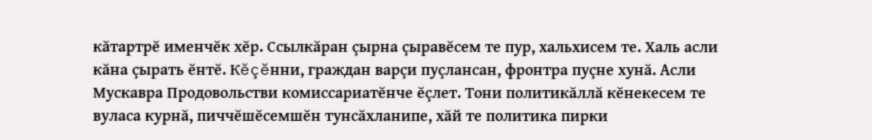кăтартрĕ именчĕк хĕр. Ссылкăран çырна çыравĕсем те пур, хальхисем те. Халь асли кăна çырать ĕнтĕ. Кĕçĕнни, граждан варçи пуçлансан, фронтра пуçне хунă. Асли Мускавра Продовольстви комиссариатĕнче ĕçлет. Тони политикăллă кĕнекесем те вуласа курнă, пиччĕшĕсемшĕн тунсăхланипе, хăй те политика пирки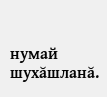нумай шухăшланă.